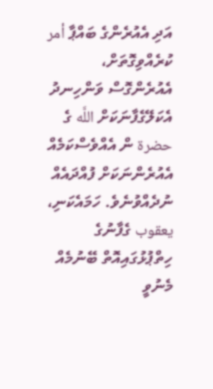އަދި އެއުރެންގެ ބައްޕާ أمر ކުރެއްވިގޮތަށް، އެއުރެންގޮސް ވަންހިނދު އެކަލޭގެފާނަކަށް اللَّه ގެ حضرة ން އެއްވެސްކަމެއް އެއުރެންނަކަށް ފުއްދައެއް ނުދެއްވުނެވެ. ހަމައެކަނި، يعقوب ގެފާނުގެ ހިތްޕުޅުގައިއޮތް ބޭނުމެއް މެނުވީ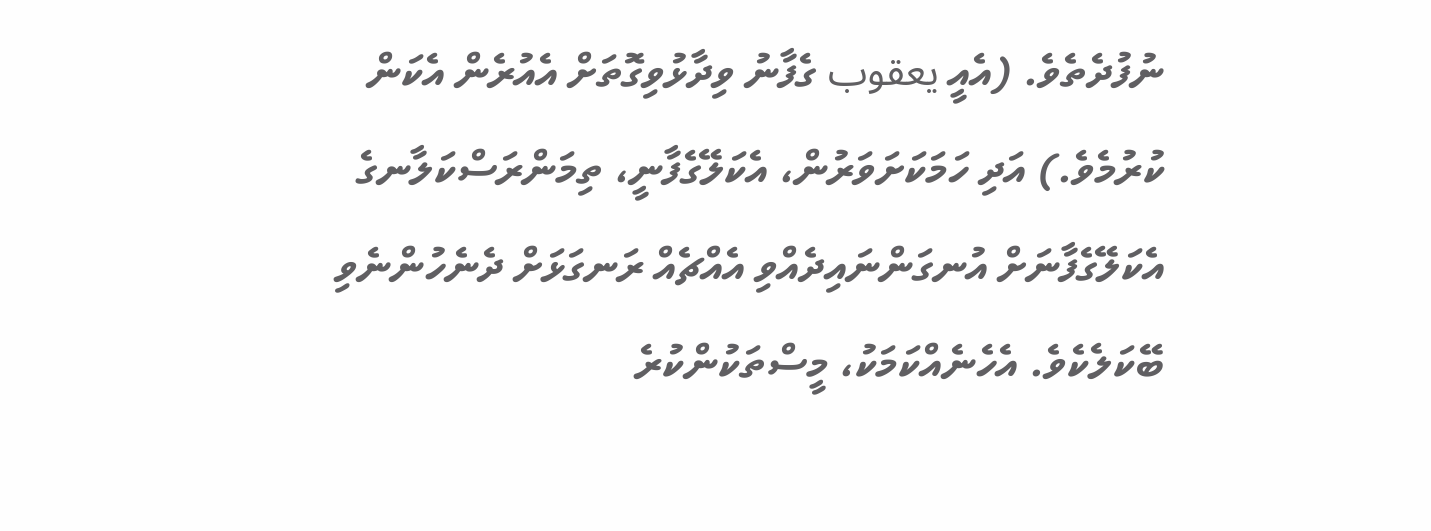ނުފުދެތެވެ. (އެއީ يعقوب ގެފާނު ވިދާޅުވިގޮތަށް އެއުރެން އެކަން ކުރުމެވެ.) އަދި ހަމަކަށަވަރުން، އެކަލޭގެފާނީ، ތިމަންރަސްކަލާނގެ އެކަލޭގެފާނަށް އުނގަންނައިދެއްވި އެއްޗެއް ރަނގަޅަށް ދެނެހުންނެވި ބޭކަލެކެވެ. އެހެނެއްކަމަކު، މީސްތަކުންކުރެ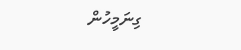ގިނަމީހުން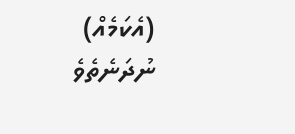(އެކަމެއް) ނުދަނެތެވެ